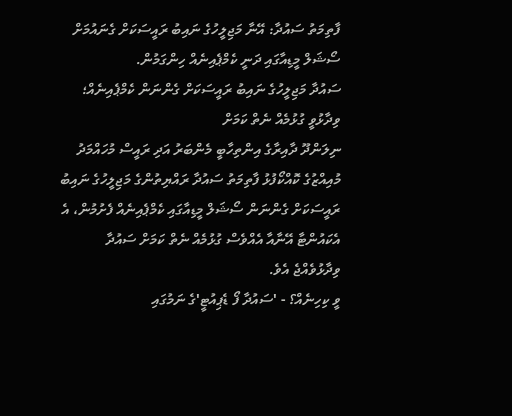ފާތިމަތު ސައުދާ: އޭނާ މަޖިލީހުގެ ނައިބު ރައީސަކަށް ގެނައުމަށް ސޯޝަލް މީޑިއާގައި ދަނީ ކެމްޕެއިނެއް ހިންގަމުން.
ސައުދާ މަޖިލީހުގެ ނައިބު ރައީސަކަށް ގެންނަން ކެމްޕެއިނެއް؛ ވިދާޅުވީ ގުޅުމެއް ނެތް ކަމަށް
ނިލަންދޫ ދާއިރާގެ އިންތިހާބީ މެންބަރު އަދި ރައީސް މުހައްމަދު މުއިއްޒުގެ ކޮއްކޯފުޅު ފާތިމަތު ސައުދާ ރައްޔިތުންގެ މަޖިލީހުގެ ނައިބު ރައީސަކަށް ގެންނަން ސޯޝަލް މީޑިއާގައި ކެމްޕެއިނެއް ފެށުމުން، އެ އެކައުންޓާ އޭނާއާ އެއްވެސް ގުޅުމެއް ނެތް ކަމަށް ސައުދާ ވިދާޅުވެއްޖެ އެވެ.
ވީ ކިހިނެއް؟ - 'ސައުދާ ފޯ ޑެޕިއުޓީ'ގެ ނަމުގައި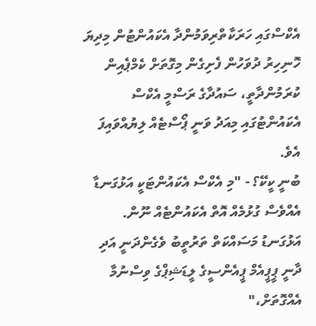އެކްސްގައި ހަރަކާތްރިވަމުންދާ އެކައުންޓުން މިދިޔަ ހޮނިހިރު ދުވަހުން ފެށިގެން މިގޮތަށް ކެމްޕެއިން ކުރަމުންދާތީ، ސައުދާގެ ރަސްމީ އެކްސް އެކައުންޓުގައި މިއަދު ވަނީ ޕޯސްޓެއް ލިޔުއްވައިފަ އެވެ.
ބުނީ ކީކޭ؟ - "މި އެކްސް އެކައުންޓަކީ އަޅުގަނޑާ އެއްވެސް ގުޅުމެއް އޮތް އެކައުންޓެއް ނޫން. އަޅުގަނޑު މަސައްކަތް ތަރުތީބު ވެގެންދަނީ އަދި ދާނީ ޕީޕީއެމް ޕީއެންސީގެ ލީޑަޝިޕްގެ ވިސްނުމާ އެއްގޮތަށް،"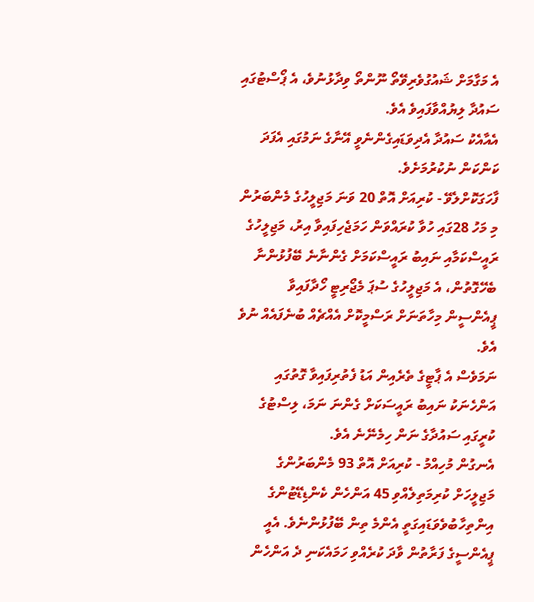އެ މަގާމަށް ޝައުގުވެރިވޭތޯ ނޫންތޯ ވިދާޅުނުވެ، އެ ޕޯސްޓުގައި ސައުދާ ލިޔުއްވާފައިވެ އެވެ.
އެއާއެކު ސައުދާ އެދިވަޑައިގެންނެވީ އޭނާގެ ނަމުގައި އެފަދަ ކަންކަން ނުކުރުމަށެވެ.
ފާހަގަކޮށްލެވޭ - ކުރިއަށް އޮތް 20 ވަނަ މަޖިލީހުގެ މެންބަރުން މި މަހު 28ގައި ހުވާ ކުރައްވަން ހަމަޖެހިފައިވާ އިރު، މަޖިލީހުގެ ރައީސްކަމާއި ނައިބު ރައީސްކަމަށް ގެންނާނެ ބޭފުޅުންނާ ބެހޭގޮތުން، އެ މަޖިލީހުގެ ސުޕަ މެޖޯރިޓީ ހޯދާފައިވާ ޕީއެންސީން މިހާތަނަށް ރަސްމީކޮށް އެއްޗެއް ބުނެފައެއް ނުވެ އެވެ.
ނަމަވެސް އެ ޕާޓީގެ ތެރެއިން އަޑު ފެތުރިފައިވާ ގޮތުގައި އަންހެނަކު ނައިބު ރައީސަކަށް ގެންނަ ނަމަ، ލިސްޓުގެ ކުރީގައި ސައުދާގެ ނަން ހިމެނޭނެ އެވެ.
އެނގުން މުހިއްމު - ކުރިއަށް އޮތް 93 މެންބަރުންގެ މަޖިލީހަށް ކުރިމަތިލެއްވި 45 އަންހެން ކެންޑިޑޭޓުންގެ އިންތިހާބުވެވަޑައިގަތީ އެންމެ ތިން ބޭފުޅުންނެވެ. އެއީ ޕީއެންސީގެ ފަރާތުން ވާދަ ކުރެއްވި ހަމައެކަނި ދެ އަންހެން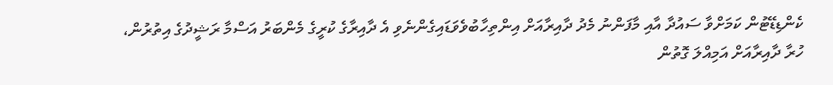ކެންޑިޑޭޓުން ކަމަށްވާ ސައުދާ އާއި މާފަންނު މެދު ދާއިރާއަށް އިންތިހާބުވެވަޑައިގެންނެވި އެ ދާއިރާގެ ކުރީގެ މެންބަރު އަސްމާ ރަޝީދުގެ އިތުރުން، ހުރާ ދާއިރާއަށް އަމިއްލަ ގޮތުން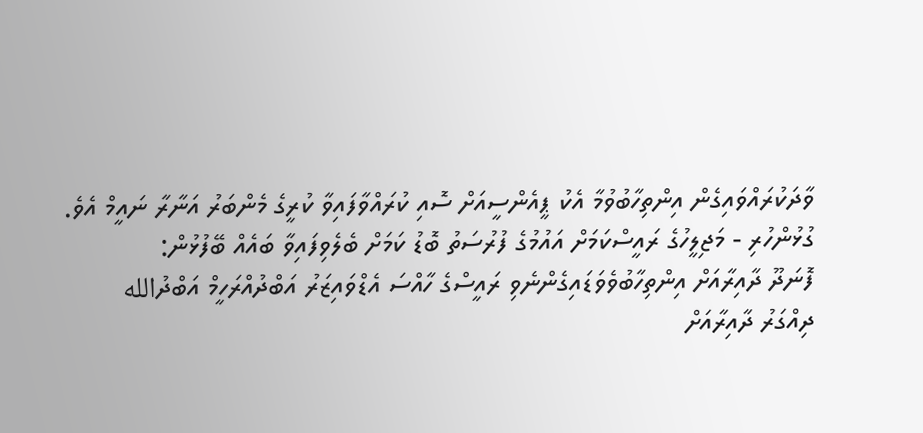ވާދަކުރައްވައިގެން އިންތިހާބުވުމާ އެކު ޕީއެންސީއަށް ސޮއި ކުރައްވާފައިވާ ކުރީގެ މެންބަރު އަނާރާ ނައީމް އެވެ.
ގުޅުންހުރި - މަޖިލީހުގެ ރައީސްކަމަށް އައުމުގެ ފުރުސަތު ބޮޑު ކަމަށް ބެލެވިފައިވާ ބައެއް ބޭފުޅުން:
ފޮނަދޫ ދާއިރާއަށް އިންތިހާބުވެވަޑައިގެންނެވި ރައީސްގެ ހާއްސަ އެޑްވައިޒަރު އަބްދުއްރަހީމް އަބްދުالله
ދިއްގަރު ދާއިރާއަށް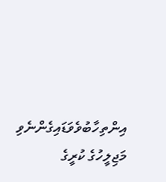އިންތިހާބުވެވަޑައިގެންނެވި މަޖިލީހުގެ ކުރީގެ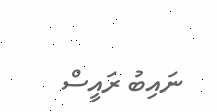ނައިބު ރައީސް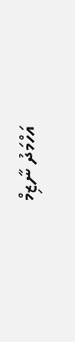އަހްމަދު ނާޒިމް